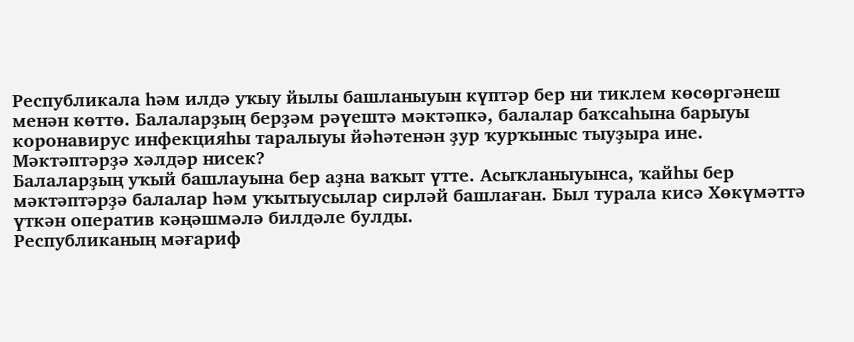Республикала һәм илдә уҡыу йылы башланыуын күптәр бер ни тиклем көсөргәнеш менән көттө. Балаларҙың берҙәм рәүештә мәктәпкә, балалар баҡсаһына барыуы коронавирус инфекцияһы таралыуы йәһәтенән ҙур ҡурҡыныс тыуҙыра ине.
Мәктәптәрҙә хәлдәр нисек?
Балаларҙың уҡый башлауына бер аҙна ваҡыт үтте. Асыҡланыуынса, ҡайһы бер мәктәптәрҙә балалар һәм уҡытыусылар сирләй башлаған. Был турала кисә Хөкүмәттә үткән оператив кәңәшмәлә билдәле булды.
Республиканың мәғариф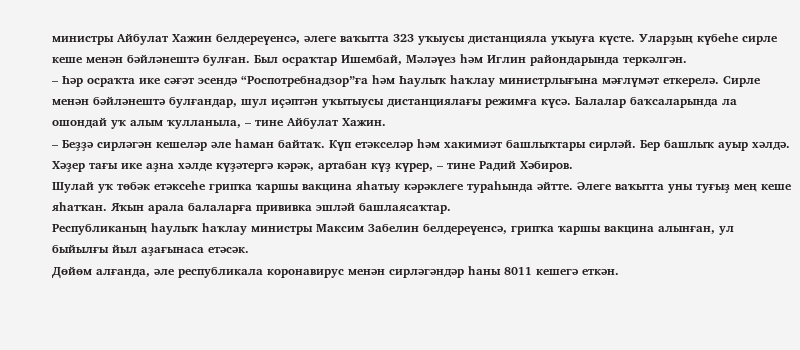министры Айбулат Хажин белдереүенсә, әлеге ваҡытта 323 уҡыусы дистанцияла уҡыуға күсте. Уларҙың күбеһе сирле кеше менән бәйләнештә булған. Был осраҡтар Ишембай, Мәләүез һәм Иглин райондарында теркәлгән.
– Һәр осраҡта ике сәғәт эсендә “Роспотребнадзор”ға һәм Һаулыҡ һаҡлау министрлығына мәғлүмәт еткерелә. Сирле менән бәйләнештә булғандар, шул иҫәптән уҡытыусы дистанциялағы режимға күсә. Балалар баҡсаларында ла ошондай уҡ алым ҡулланыла, – тине Айбулат Хажин.
– Беҙҙә сирләгән кешеләр әле һаман байтаҡ. Күп етәкселәр һәм хакимиәт башлыҡтары сирләй. Бер башлыҡ ауыр хәлдә. Хәҙер тағы ике аҙна хәлде күҙәтергә кәрәк, артабан күҙ күрер, – тине Радий Хәбиров.
Шулай уҡ төбәк етәксеһе грипҡа ҡаршы вакцина яһатыу кәрәклеге тураһында әйтте. Әлеге ваҡытта уны туғыҙ мең кеше яһатҡан. Яҡын арала балаларға прививка эшләй башлаясаҡтар.
Республиканың һаулыҡ һаҡлау министры Максим Забелин белдереүенсә, грипҡа ҡаршы вакцина алынған, ул быйылғы йыл аҙағынаса етәсәк.
Дөйөм алғанда, әле республикала коронавирус менән сирләгәндәр һаны 8011 кешегә еткән.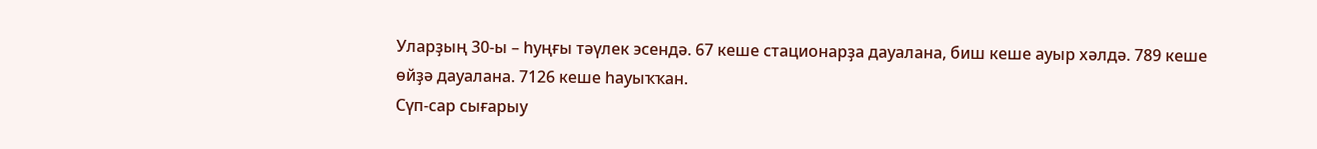Уларҙың 30-ы – һуңғы тәүлек эсендә. 67 кеше стационарҙа дауалана, биш кеше ауыр хәлдә. 789 кеше өйҙә дауалана. 7126 кеше һауыҡҡан.
Сүп-сар сығарыу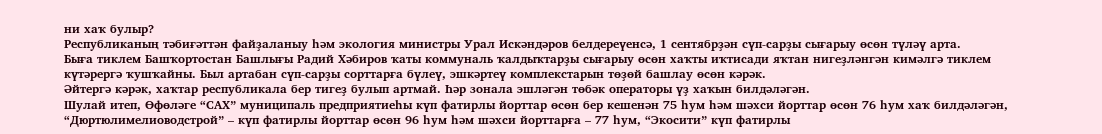ни хаҡ булыр?
Республиканың тәбиғәттән файҙаланыу һәм экология министры Урал Искәндәров белдереүенсә, 1 сентябрҙән сүп-сарҙы сығарыу өсөн түләү арта.
Быға тиклем Башҡортостан Башлығы Радий Хәбиров ҡаты коммуналь ҡалдыҡтарҙы сығарыу өсөн хаҡты иҡтисади яҡтан нигеҙләнгән кимәлгә тиклем күтәрергә ҡушҡайны. Был артабан сүп-сарҙы сорттарға бүлеү, эшкәртеү комплекстарын төҙөй башлау өсөн кәрәк.
Әйтергә кәрәк, хаҡтар республикала бер тигеҙ булып артмай. Һәр зонала эшләгән төбәк операторы үҙ хаҡын билдәләгән.
Шулай итеп, Өфөләге “САХ” муниципаль предприятиеһы күп фатирлы йорттар өсөн бер кешенән 75 һум һәм шәхси йорттар өсөн 76 һум хаҡ билдәләгән, “Дюртюлимелиоводстрой” – күп фатирлы йорттар өсөн 96 һум һәм шәхси йорттарға – 77 һум, “Экосити” күп фатирлы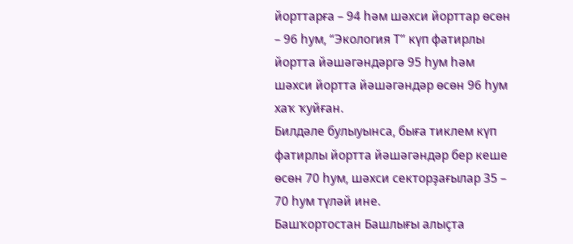йорттарға – 94 һәм шәхси йорттар өсөн – 96 һум, “Экология Т” күп фатирлы йортта йәшәгәндәргә 95 һум һәм шәхси йортта йәшәгәндәр өсөн 96 һум хаҡ ҡуйған.
Билдәле булыуынса, быға тиклем күп фатирлы йортта йәшәгәндәр бер кеше өсөн 70 һум, шәхси секторҙағылар 35 – 70 һум түләй ине.
Башҡортостан Башлығы алыҫта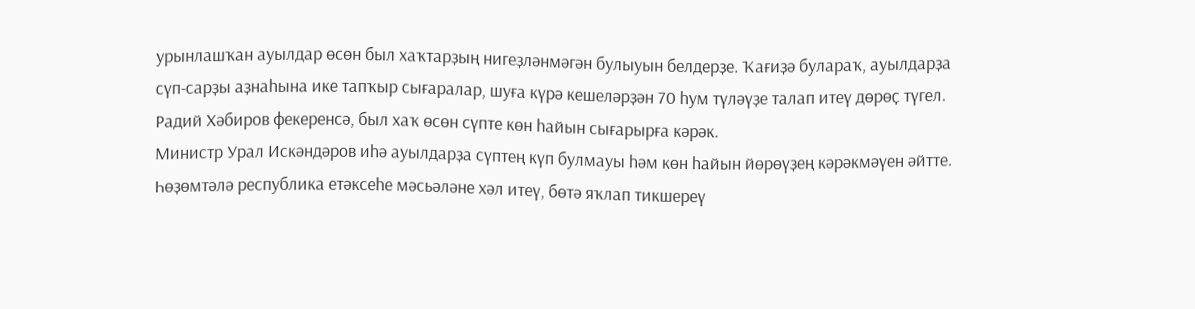урынлашҡан ауылдар өсөн был хаҡтарҙың нигеҙләнмәгән булыуын белдерҙе. Ҡағиҙә булараҡ, ауылдарҙа сүп-сарҙы аҙнаһына ике тапҡыр сығаралар, шуға күрә кешеләрҙән 70 һум түләүҙе талап итеү дөрөҫ түгел. Радий Хәбиров фекеренсә, был хаҡ өсөн сүпте көн һайын сығарырға кәрәк.
Министр Урал Искәндәров иһә ауылдарҙа сүптең күп булмауы һәм көн һайын йөрөүҙең кәрәкмәүен әйтте. Һөҙөмтәлә республика етәксеһе мәсьәләне хәл итеү, бөтә яҡлап тикшереү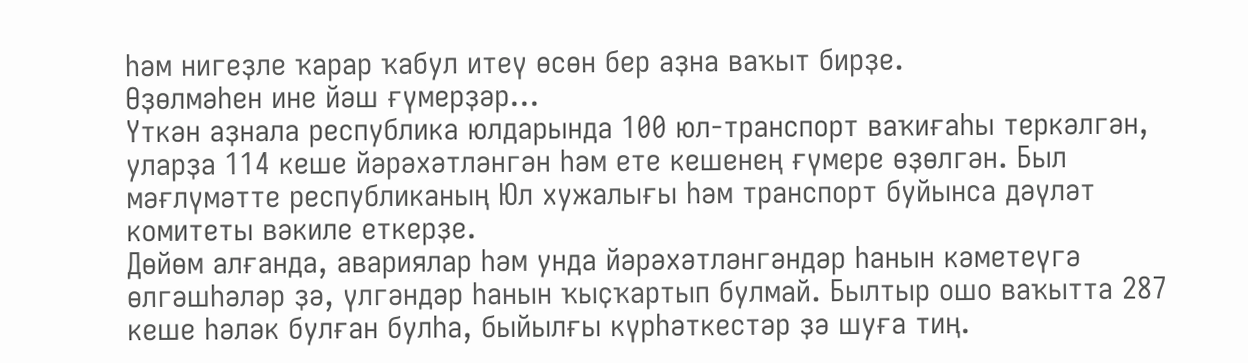һәм нигеҙле ҡарар ҡабул итеү өсөн бер аҙна ваҡыт бирҙе.
Өҙөлмәһен ине йәш ғүмерҙәр...
Үткән аҙнала республика юлдарында 100 юл-транспорт ваҡиғаһы теркәлгән, уларҙа 114 кеше йәрәхәтләнгән һәм ете кешенең ғүмере өҙөлгән. Был мәғлүмәтте республиканың Юл хужалығы һәм транспорт буйынса дәүләт комитеты вәкиле еткерҙе.
Дөйөм алғанда, авариялар һәм унда йәрәхәтләнгәндәр һанын кәметеүгә өлгәшһәләр ҙә, үлгәндәр һанын ҡыҫҡартып булмай. Былтыр ошо ваҡытта 287 кеше һәләк булған булһа, быйылғы күрһәткестәр ҙә шуға тиң.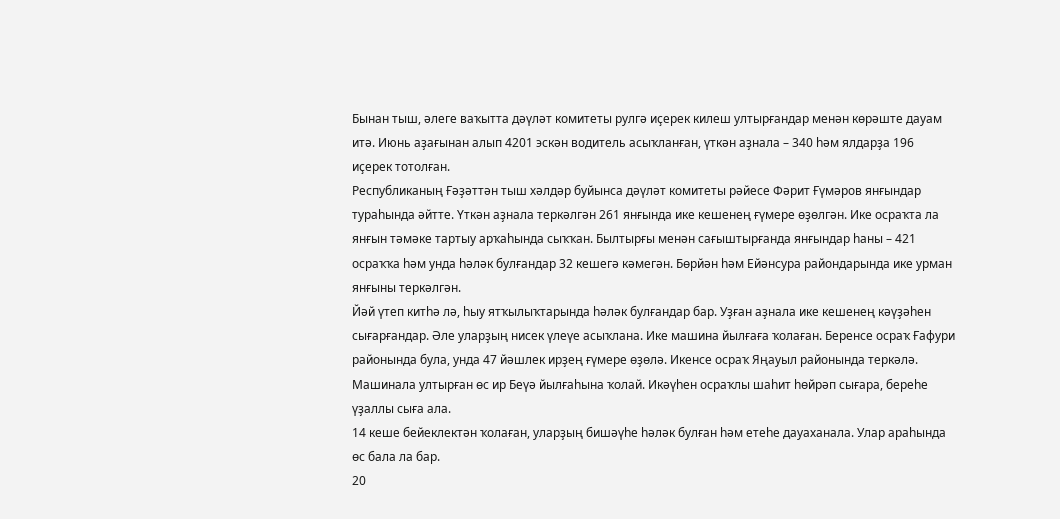Бынан тыш, әлеге ваҡытта дәүләт комитеты рулгә иҫерек килеш ултырғандар менән көрәште дауам итә. Июнь аҙағынан алып 4201 эскән водитель асыҡланған, үткән аҙнала – 340 һәм ялдарҙа 196 иҫерек тотолған.
Республиканың Ғәҙәттән тыш хәлдәр буйынса дәүләт комитеты рәйесе Фәрит Ғүмәров янғындар тураһында әйтте. Үткән аҙнала теркәлгән 261 янғында ике кешенең ғүмере өҙөлгән. Ике осраҡта ла янғын тәмәке тартыу арҡаһында сыҡҡан. Былтырғы менән сағыштырғанда янғындар һаны – 421 осраҡҡа һәм унда һәләк булғандар 32 кешегә кәмегән. Бөрйән һәм Ейәнсура райондарында ике урман янғыны теркәлгән.
Йәй үтеп китһә лә, һыу ятҡылыҡтарында һәләк булғандар бар. Уҙған аҙнала ике кешенең кәүҙәһен сығарғандар. Әле уларҙың нисек үлеүе асыҡлана. Ике машина йылғаға ҡолаған. Беренсе осраҡ Ғафури районында була, унда 47 йәшлек ирҙең ғүмере өҙөлә. Икенсе осраҡ Яңауыл районында теркәлә. Машинала ултырған өс ир Беүә йылғаһына ҡолай. Икәүһен осраҡлы шаһит һөйрәп сығара, береһе үҙаллы сыға ала.
14 кеше бейеклектән ҡолаған, уларҙың бишәүһе һәләк булған һәм етеһе дауаханала. Улар араһында өс бала ла бар.
20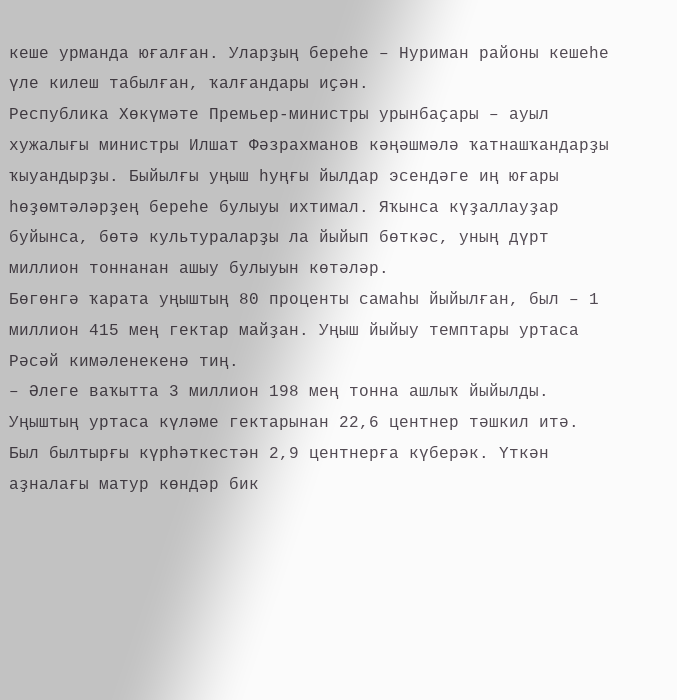кеше урманда юғалған. Уларҙың береһе – Нуриман районы кешеһе үле килеш табылған, ҡалғандары иҫән.
Республика Хөкүмәте Премьер-министры урынбаҫары – ауыл хужалығы министры Илшат Фәзрахманов кәңәшмәлә ҡатнашҡандарҙы ҡыуандырҙы. Быйылғы уңыш һуңғы йылдар эсендәге иң юғары һөҙөмтәләрҙең береһе булыуы ихтимал. Яҡынса күҙаллауҙар буйынса, бөтә культураларҙы ла йыйып бөткәс, уның дүрт миллион тоннанан ашыу булыуын көтәләр.
Бөгөнгә ҡарата уңыштың 80 проценты самаһы йыйылған, был – 1 миллион 415 мең гектар майҙан. Уңыш йыйыу темптары уртаса Рәсәй кимәленекенә тиң.
– Әлеге ваҡытта 3 миллион 198 мең тонна ашлыҡ йыйылды. Уңыштың уртаса күләме гектарынан 22,6 центнер тәшкил итә. Был былтырғы күрһәткестән 2,9 центнерға күберәк. Үткән аҙналағы матур көндәр бик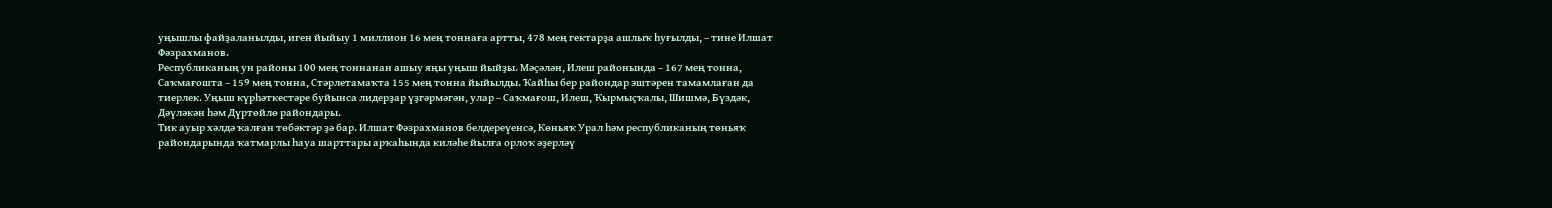уңышлы файҙаланылды, иген йыйыу 1 миллион 16 мең тоннаға артты, 478 мең гектарҙа ашлыҡ һуғылды, – тине Илшат Фәзрахманов.
Республиканың ун районы 100 мең тоннанан ашыу яңы уңыш йыйҙы. Мәҫәлән, Илеш районында – 167 мең тонна, Саҡмағошта – 159 мең тонна, Стәрлетамаҡта 155 мең тонна йыйылды. Ҡайһы бер райондар эштәрен тамамлаған да тиерлек. Уңыш күрһәткестәре буйынса лидерҙар үҙгәрмәгән, улар – Саҡмағош, Илеш, Ҡырмыҫҡалы, Шишмә, Бүздәк, Дәүләкән һәм Дүртөйлө райондары.
Тик ауыр хәлдә ҡалған төбәктәр ҙә бар. Илшат Фәзрахманов белдереүенсә, Көньяҡ Урал һәм республиканың төньяҡ райондарында ҡатмарлы һауа шарттары арҡаһында киләһе йылға орлоҡ әҙерләү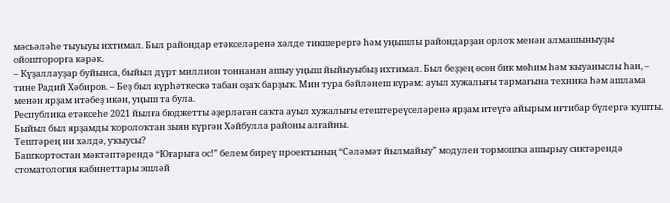мәсьәләһе тыуыуы ихтимал. Был райондар етәкселәренә хәлде тикшерергә һәм уңышлы райондарҙан орлоҡ менән алмашыныуҙы ойошторорға кәрәк.
– Күҙаллауҙар буйынса, быйыл дүрт миллион тоннанан ашыу уңыш йыйыуыбыҙ ихтимал. Был беҙҙең өсөн бик мөһим һәм ҡыуаныслы һан, – тине Радий Хәбиров. – Беҙ был күрһәткескә табан оҙаҡ барҙыҡ. Мин тура бәйләнеш күрәм: ауыл хужалығы тармағына техника һәм ашлама менән ярҙам итәбеҙ икән, уңыш та була.
Республика етәксеһе 2021 йылға бюджетты әҙерләгән саҡта ауыл хужалығы етештереүселәренә ярҙам итеүгә айырым иғтибар бүлергә ҡушты. Быйыл был ярҙамды ҡоролоҡтан зыян күргән Хәйбулла районы алғайны.
Тештәрең ни хәлдә, уҡыусы?
Башҡортостан мәктәптәрендә “Юғарыға ос!” белем биреү проектының “Сәләмәт йылмайыу” модулен тормошҡа ашырыу сиктәрендә стоматология кабинеттары эшләй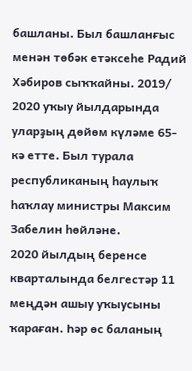башланы. Был башланғыс менән төбәк етәксеһе Радий Хәбиров сыҡҡайны. 2019/ 2020 уҡыу йылдарында уларҙың дөйөм күләме 65-кә етте. Был турала республиканың һаулыҡ һаҡлау министры Максим Забелин һөйләне.
2020 йылдың беренсе кварталында белгестәр 11 меңдән ашыу уҡыусыны ҡараған. Һәр өс баланың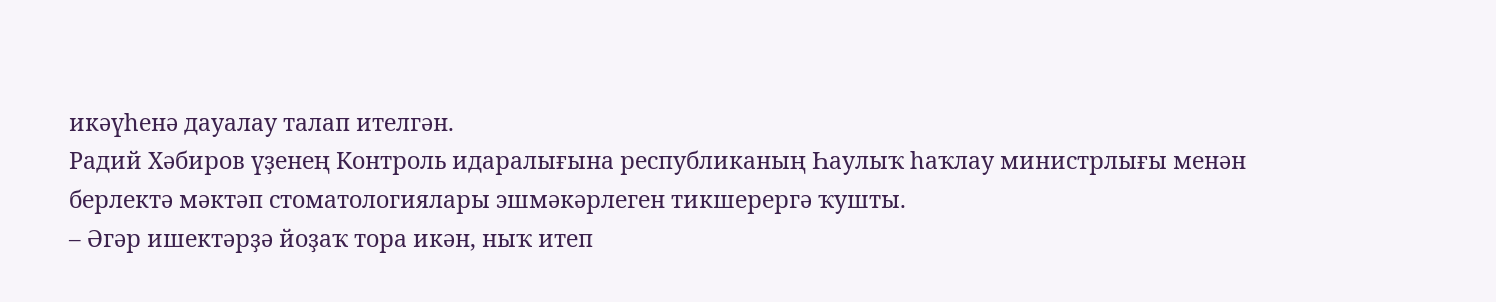икәүһенә дауалау талап ителгән.
Радий Хәбиров үҙенең Контроль идаралығына республиканың Һаулыҡ һаҡлау министрлығы менән берлектә мәктәп стоматологиялары эшмәкәрлеген тикшерергә ҡушты.
– Әгәр ишектәрҙә йоҙаҡ тора икән, ныҡ итеп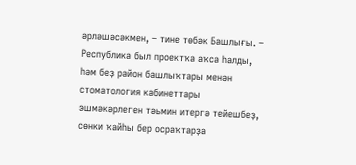әрләшәсәкмен, – тине төбәк Башлығы. – Республика был проектҡа аҡса һалды, һәм беҙ район башлыҡтары менән стоматология кабинеттары эшмәкәрлеген тәьмин итергә тейешбеҙ, сөнки ҡайһы бер осраҡтарҙа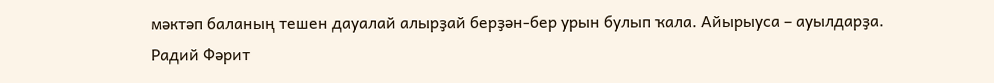мәктәп баланың тешен дауалай алырҙай берҙән-бер урын булып ҡала. Айырыуса – ауылдарҙа.
Радий Фәрит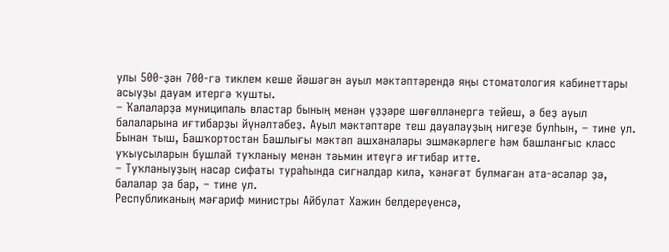улы 500-ҙән 700-гә тиклем кеше йәшәгән ауыл мәктәптәрендә яңы стоматология кабинеттары асыуҙы дауам итергә ҡушты.
– Ҡалаларҙа муниципаль властар бының менән үҙҙәре шөғөлләнергә тейеш, ә беҙ ауыл балаларына иғтибарҙы йүнәлтәбеҙ. Ауыл мәктәптәре теш дауалауҙың нигеҙе булһын, – тине ул.
Бынан тыш, Башҡортостан Башлығы мәктәп ашханалары эшмәкәрлеге һәм башланғыс класс уҡыусыларын бушлай туҡланыу менән тәьмин итеүгә иғтибар итте.
– Туҡланыуҙың насар сифаты тураһында сигналдар килә, ҡәнәғәт булмаған ата-әсәләр ҙә, балалар ҙа бар, – тине ул.
Республиканың мәғариф министры Айбулат Хажин белдереүенсә,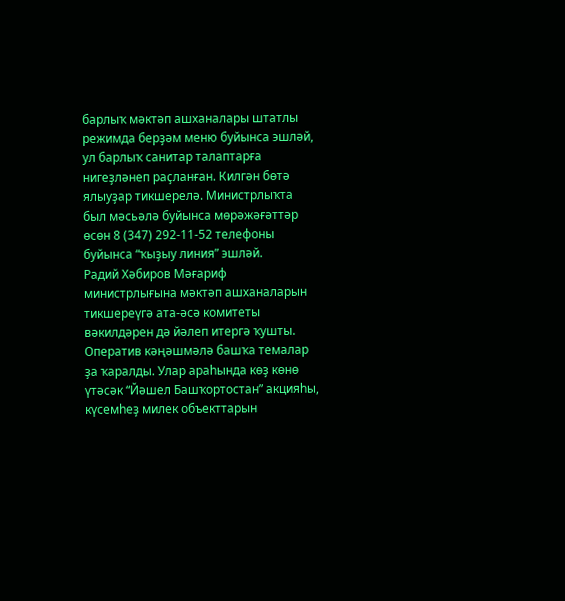барлыҡ мәктәп ашханалары штатлы режимда берҙәм меню буйынса эшләй, ул барлыҡ санитар талаптарға нигеҙләнеп раҫланған. Килгән бөтә ялыуҙар тикшерелә. Министрлыҡта был мәсьәлә буйынса мөрәжәғәттәр өсөн 8 (347) 292-11-52 телефоны буйынса “ҡыҙыу линия” эшләй.
Радий Хәбиров Мәғариф министрлығына мәктәп ашханаларын тикшереүгә ата-әсә комитеты вәкилдәрен дә йәлеп итергә ҡушты.
Оператив кәңәшмәлә башҡа темалар ҙа ҡаралды. Улар араһында көҙ көнө үтәсәк “Йәшел Башҡортостан” акцияһы, күсемһеҙ милек объекттарын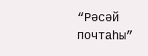“Рәсәй почтаһы”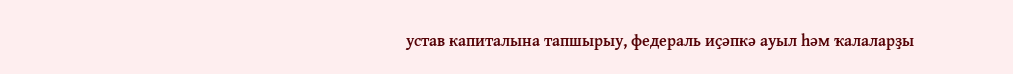устав капиталына тапшырыу, федераль иҫәпкә ауыл һәм ҡалаларҙы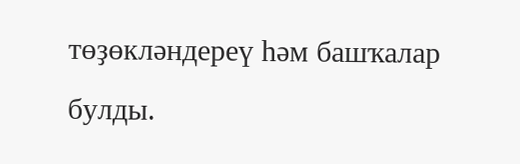төҙөкләндереү һәм башҡалар булды.